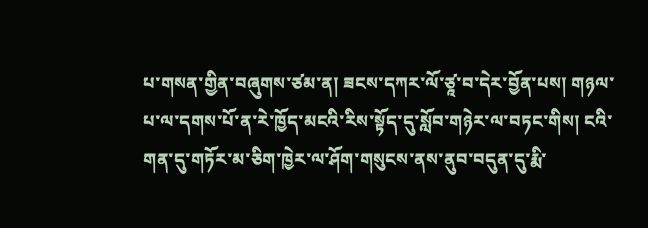པ་གསན་གྱིན་བཞུགས་ཙམ་ན། ཟངས་དཀར་ལོ་ཙཱ་བ་དེར་བྱོན་པས། གཉལ་པ་ལ་དགས་པོ་ན་རེ་ཁྱོད་མངའི་རིས་སྟོད་དུ་སློབ་གཉེར་ལ་བཏང་གིས། ངའི་གན་དུ་གཏོར་མ་ཅིག་ཁྱེར་ལ་ཤོག་གསུངས་ནས་ནུབ་བདུན་དུ་རྨི་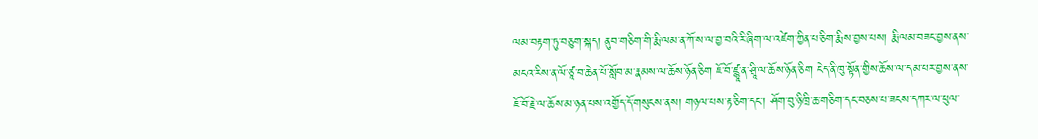ལམ་བརྟག་ཏུ་བཅུག་སྐད། ནུབ་གཅིག་གི་རྨི་ལམ་ན་ཀོ་ས་ལ་བྱ་བའི་རི་ཞིག་ལ་འཛེག་ཀྱིན་པ་ཅིག་རྨིས་བྱས་པས། རྨི་ལམ་བཟང་བྱས་ནས་མངའ་རིས་ན་ལོ་ཙཱ་བ་ཆེན་པོ་སློབ་མ་རྣམས་ལ་ཆོས་ཉོན་ཅིག ཇོ་བོ་ཛྙཱ་ན་ཤྲཱི་ལ་ཆོས་ཉོན་ཅིག ངེད་ནི་ཁུ་སྟོན་གྱིས་ཆོས་ལ་དམ་པར་བྱས་ནས་ཇོ་བོ་རྗེ་ལ་ཆོས་མ་ཉན་པས་འགྱོད་དོ་གསུངས་ནས། གཉལ་པས་རྟ་ཅིག་དང་། ཤོག་བུ་ཉི་ཁྲི་ཆ་གཅིག་དང་བཅས་པ་ཟངས་དཀར་ལ་ཕུལ་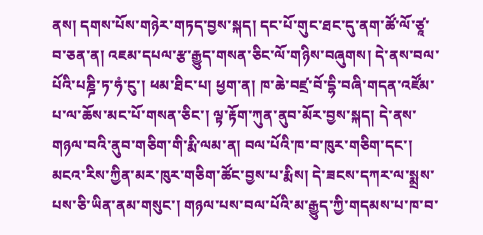ནས། དགས་པོས་གཉེར་གཏད་བྱས་སྐད། དང་པོ་གུང་ཐང་དུ་ནག་ཚོ་ལོ་ཙཱ་བ་ཅན་ན། འཇམ་དཔལ་རྩ་རྒྱུད་གསན་ཅིང་ལོ་གཉིས་བཞུགས། དེ་ནས་བལ་པོའི་པཎྜི་ཏ་ཧཾ་ངུ་། ཕམ་ཐིང་པ། ཕྱག་ན། ཁ་ཆེ་བཛྲ་བོ་དྷི་བཞི་གདན་འཛོམ་པ་ལ་ཆོས་མང་པོ་གསན་ཅིང་། ལྟ་རྟོག་ཀུན་ནུབ་མོར་བྱས་སྐད། དེ་ནས་གཉལ་བའི་ནུབ་གཅིག་གི་རྨི་ལམ་ན། བལ་པོའི་ཁ་བ་ཁུར་གཅིག་དང་། མངའ་རིས་ཀྱིན་མར་ཁུར་གཅིག་ཚོང་བྱས་པ་རྨིས། དེ་ཟངས་དཀར་ལ་སྨྲས་པས་ཅི་ཡིན་ནམ་གསུང་། གཉལ་པས་བལ་པོའི་མ་རྒྱུད་ཀྱི་གདམས་པ་ཁ་བ་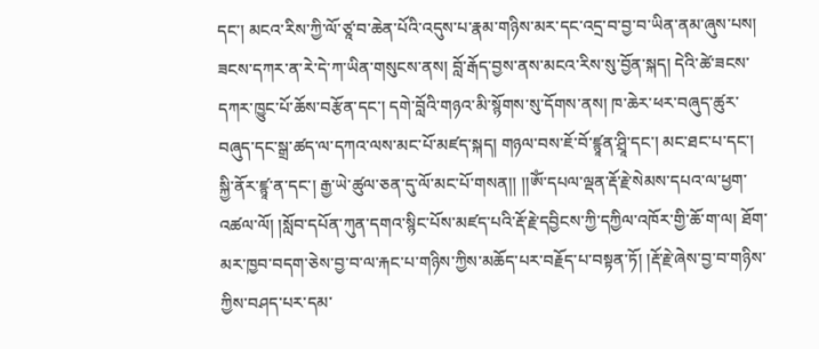དང་། མངའ་རིས་ཀྱི་ལོ་ཙཱ་བ་ཆེན་པོའི་འདུས་པ་རྣམ་གཉིས་མར་དང་འདྲ་བ་བྱ་བ་ཡིན་ནམ་ཞུས་པས། ཟངས་དཀར་ན་རེ་དེ་ཀ་ཡིན་གསུངས་ནས། བློ་རྒོད་བྱས་ནས་མངའ་རིས་སུ་བྱོན་སྐད། དེའི་ཚེ་ཟངས་དཀར་ཁྱུང་པོ་ཆོས་བརྩོན་དང་། དགེ་བློའི་གཉའ་མི་སྙོགས་སུ་དོགས་ནས། ཁ་ཆེར་ཕར་བཞུད་ཚུར་བཞུད་དང་སྒྲ་ཚད་ལ་དཀའ་ལས་མང་པོ་མཛད་སྐད། གཉལ་བས་ཇོ་བོ་ཛྙཱན་ཤྲཱི་དང་། མང་ཐང་པ་དང་། སྐྱི་ནོར་ཛྙཱ་ན་དང་། རྒྱ་ཡེ་ཚུལ་ཅན་དུ་ལོ་མང་པོ་གསན།། །།ཨོཾ་དཔལ་ལྡན་རྡོ་རྗེ་སེམས་དཔའ་ལ་ཕྱག་འཚལ་ལོ། །སློབ་དཔོན་ཀུན་དགའ་སྙིང་པོས་མཛད་པའི་རྡོ་རྗེ་དབྱིངས་ཀྱི་དཀྱིལ་འཁོར་གྱི་ཆོ་ག་ལ། ཐོག་མར་ཁྱབ་བདག་ཅེས་བྱ་བ་ལ་རྐང་པ་གཉིས་ཀྱིས་མཆོད་པར་བརྗོད་པ་བསྟན་ཏོ། །རྡོ་རྗེ་ཞེས་བྱ་བ་གཉིས་ཀྱིས་བཤད་པར་དམ་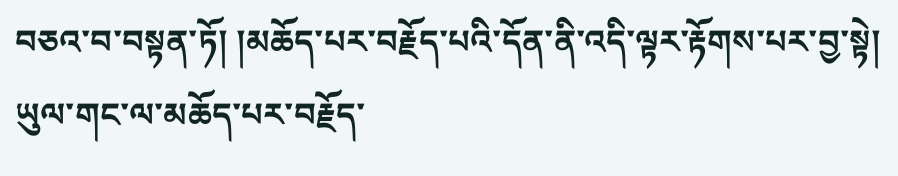བཅའ་བ་བསྟན་ཏོ། །མཆོད་པར་བརྗོད་པའི་དོན་ནི་འདི་ལྟར་རྟོགས་པར་བྱ་སྟེ། ཡུལ་གང་ལ་མཆོད་པར་བརྗོད་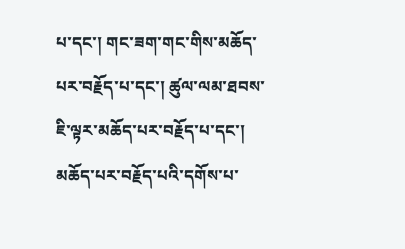པ་དང་། གང་ཟག་གང་གིས་མཆོད་པར་བརྗོད་པ་དང་། ཚུལ་ལམ་ཐབས་ཇི་ལྟར་མཆོད་པར་བརྗོད་པ་དང་། མཆོད་པར་བརྗོད་པའི་དགོས་པ་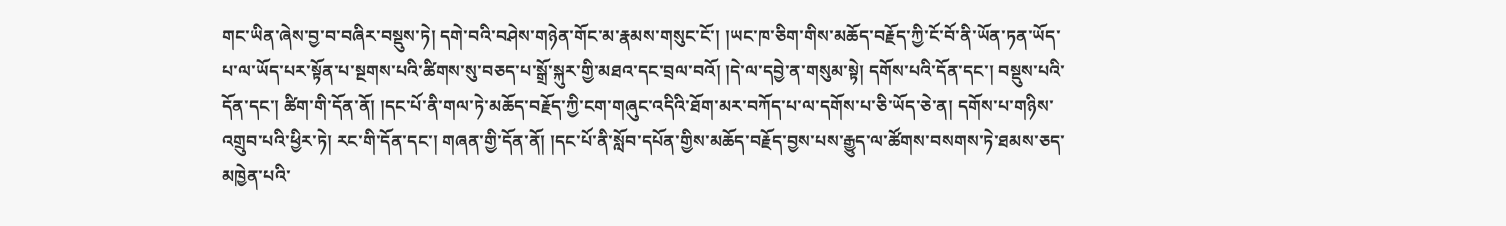གང་ཡིན་ཞེས་བྱ་བ་བཞིར་བསྡུས་ཏེ། དགེ་བའི་བཤེས་གཉེན་གོང་མ་རྣམས་གསུང་ངོ་། །ཡང་ཁ་ཅིག་གིས་མཆོད་བརྗོད་ཀྱི་ངོ་བོ་ནི་ཡོན་ཏན་ཡོད་པ་ལ་ཡོད་པར་སྟོན་པ་སྔགས་པའི་ཚིགས་སུ་བཅད་པ་སྒྲོ་སྐུར་གྱི་མཐའ་དང་བྲལ་བའོ། །དེ་ལ་དབྱེ་ན་གསུམ་སྟེ། དགོས་པའི་དོན་དང་། བསྡུས་པའི་དོན་དང་། ཚིག་གི་དོན་ནོ། །དང་པོ་ནི་གལ་ཏེ་མཆོད་བརྗོད་ཀྱི་ངག་གཞུང་འདིའི་ཐོག་མར་བཀོད་པ་ལ་དགོས་པ་ཅི་ཡོད་ཅེ་ན། དགོས་པ་གཉིས་འགྲུབ་པའི་ཕྱིར་ཏེ། རང་གི་དོན་དང་། གཞན་གྱི་དོན་ནོ། །དང་པོ་ནི་སློབ་དཔོན་གྱིས་མཆོད་བརྗོད་བྱས་པས་རྒྱུད་ལ་ཚོགས་བསགས་ཏེ་ཐམས་ཅད་མཁྱེན་པའི་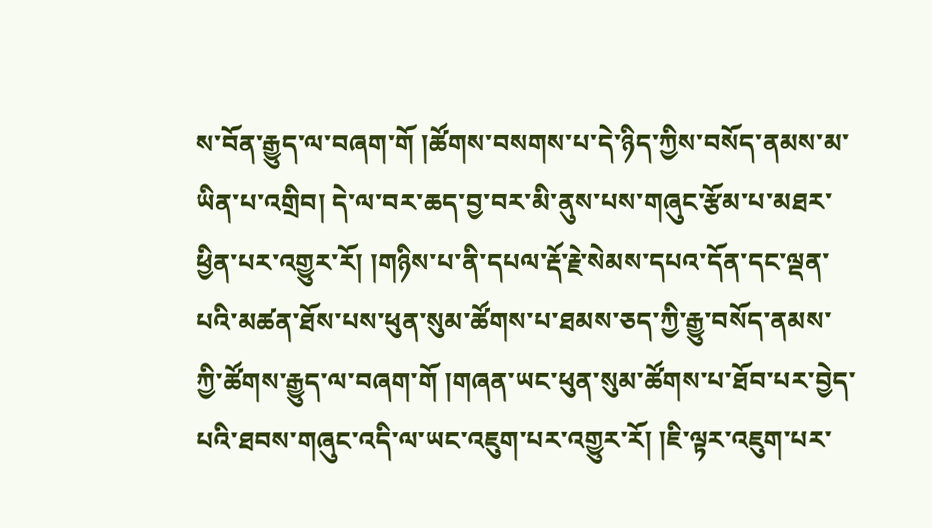ས་བོན་རྒྱུད་ལ་བཞག་གོ །ཚོགས་བསགས་པ་དེ་ཉིད་ཀྱིས་བསོད་ནམས་མ་ཡིན་པ་འགྲིབ། དེ་ལ་བར་ཆད་བྱ་བར་མི་ནུས་པས་གཞུང་རྩོམ་པ་མཐར་ཕྱིན་པར་འགྱུར་རོ། །གཉིས་པ་ནི་དཔལ་རྡོ་རྗེ་སེམས་དཔའ་དོན་དང་ལྡན་པའི་མཚན་ཐོས་པས་ཕུན་སུམ་ཚོགས་པ་ཐམས་ཅད་ཀྱི་རྒྱུ་བསོད་ནམས་ཀྱི་ཚོགས་རྒྱུད་ལ་བཞག་གོ །གཞན་ཡང་ཕུན་སུམ་ཚོགས་པ་ཐོབ་པར་བྱེད་པའི་ཐབས་གཞུང་འདི་ལ་ཡང་འཇུག་པར་འགྱུར་རོ། །ཇི་ལྟར་འཇུག་པར་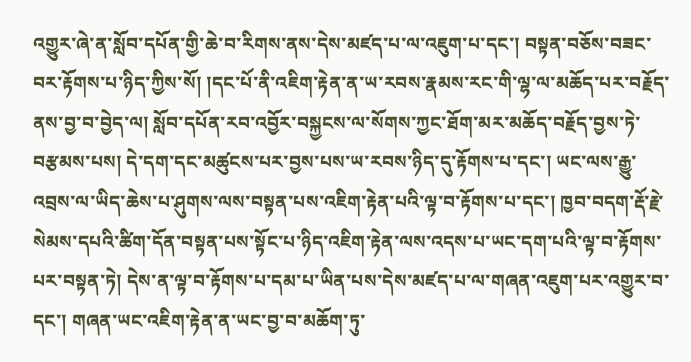འགྱུར་ཞེ་ན་སློབ་དཔོན་གྱི་ཆེ་བ་རིགས་ནས་དེས་མཛད་པ་ལ་འཇུག་པ་དང་། བསྟན་བཅོས་བཟང་བར་རྟོགས་པ་ཉིད་ཀྱིས་སོ། །དང་པོ་ནི་འཇིག་རྟེན་ན་ཡ་རབས་རྣམས་རང་གི་ལྷ་ལ་མཆོད་པར་བརྗོད་ནས་བྱ་བ་བྱེད་ལ། སློབ་དཔོན་རབ་འབྱོར་བསྐྱངས་ལ་སོགས་ཀྱང་ཐོག་མར་མཆོད་བརྗོད་བྱས་ཏེ་བརྩམས་པས། དེ་དག་དང་མཚུངས་པར་བྱས་པས་ཡ་རབས་ཉིད་དུ་རྟོགས་པ་དང་། ཡང་ལས་རྒྱུ་འབྲས་ལ་ཡིད་ཆེས་པ་ཤུགས་ལས་བསྟན་པས་འཇིག་རྟེན་པའི་ལྟ་བ་རྟོགས་པ་དང་། ཁྱབ་བདག་རྡོ་རྗེ་སེམས་དཔའི་ཚིག་དོན་བསྟན་པས་སྟོང་པ་ཉིད་འཇིག་རྟེན་ལས་འདས་པ་ཡང་དག་པའི་ལྟ་བ་རྟོགས་པར་བསྟན་ཏེ། དེས་ན་ལྟ་བ་རྟོགས་པ་དམ་པ་ཡིན་པས་དེས་མཛད་པ་ལ་གཞན་འཇུག་པར་འགྱུར་བ་དང་། གཞན་ཡང་འཇིག་རྟེན་ན་ཡང་བྱ་བ་མཆོག་ཏུ་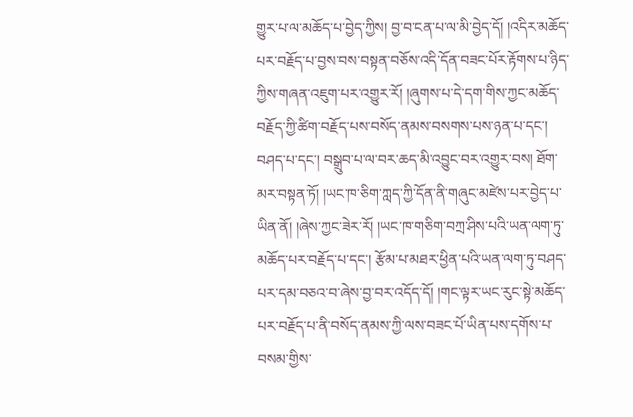གྱུར་པ་ལ་མཆོད་པ་བྱེད་ཀྱིས། བྱ་བ་ངན་པ་ལ་མི་བྱེད་དོ། །འདིར་མཆོད་པར་བརྗོད་པ་བྱས་བས་བསྟན་བཅོས་འདི་དོན་བཟང་པོར་རྟོགས་པ་ཉིད་ཀྱིས་གཞན་འཇུག་པར་འགྱུར་རོ། །ཞུགས་པ་དེ་དག་གིས་ཀྱང་མཆོད་བརྗོད་ཀྱི་ཚིག་བརྗོད་པས་བསོད་ནམས་བསགས་པས་ཉན་པ་དང་། བཤད་པ་དང་། བསྒྲུབ་པ་ལ་བར་ཆད་མི་འབྱུང་བར་འགྱུར་བས། ཐོག་མར་བསྟན་ཏོ། །ཡང་ཁ་ཅིག་ཀླད་ཀྱི་དོན་ནི་གཞུང་མཛེས་པར་བྱེད་པ་ཡིན་ནོ། །ཞེས་ཀྱང་ཟེར་རོ། །ཡང་ཁ་གཅིག་བཀྲ་ཤིས་པའི་ཡན་ལག་ཏུ་མཆོད་པར་བརྗོད་པ་དང་། རྩོམ་པ་མཐར་ཕྱིན་པའི་ཡན་ལག་ཏུ་བཤད་པར་དམ་བཅའ་བ་ཞེས་བྱ་བར་འདོད་དོ། །གང་ལྟར་ཡང་རུང་སྟེ་མཆོད་པར་བརྗོད་པ་ནི་བསོད་ནམས་ཀྱི་ལས་བཟང་པོ་ཡིན་པས་དགོས་པ་བསམ་གྱིས་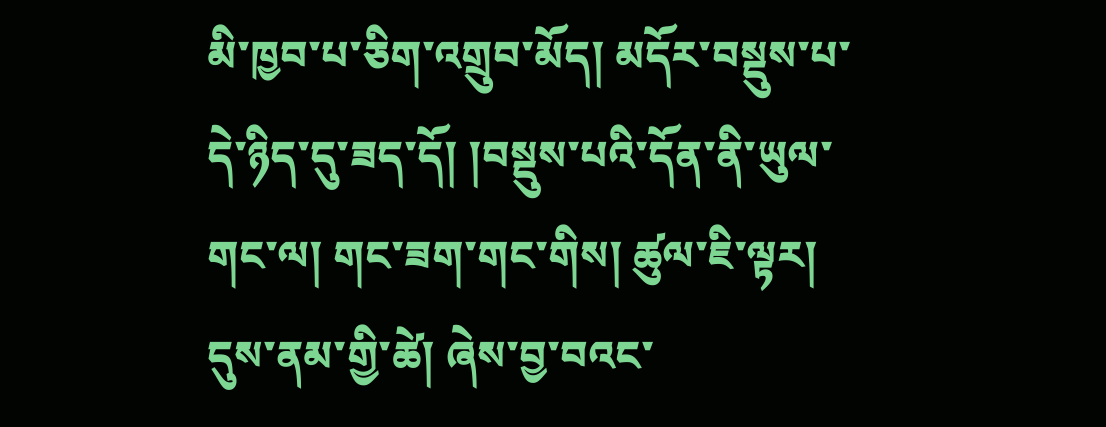མི་ཁྱབ་པ་ཅིག་འགྲུབ་མོད། མདོར་བསྡུས་པ་དེ་ཉིད་དུ་ཟད་དོ། །བསྡུས་པའི་དོན་ནི་ཡུལ་གང་ལ། གང་ཟག་གང་གིས། ཚུལ་ཇི་ལྟར། དུས་ནམ་གྱི་ཚེ། ཞེས་བྱ་བའང་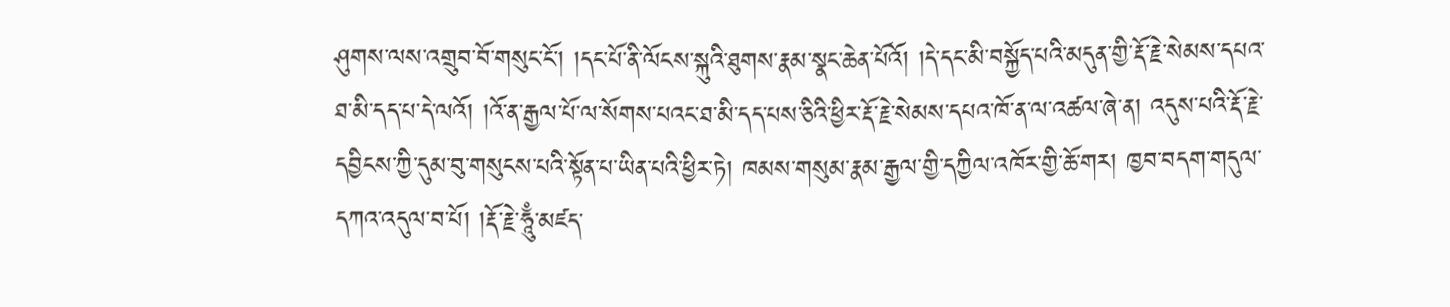ཤུགས་ལས་འགྲུབ་བོ་གསུང་ངོ་། །དང་པོ་ནི་ལོངས་སྐུའི་ཐུགས་རྣམ་སྣང་ཆེན་པོའོ། །དེ་དང་མི་བསྐྱོད་པའི་མདུན་གྱི་རྡོ་རྗེ་སེམས་དཔའ་ཐ་མི་དད་པ་དེ་ལའོ། །འོ་ན་རྒྱལ་པོ་ལ་སོགས་པའང་ཐ་མི་དད་པས་ཅིའི་ཕྱིར་རྡོ་རྗེ་སེམས་དཔའ་ཁོ་ན་ལ་འཚལ་ཞེ་ན། འདུས་པའི་རྡོ་རྗེ་དབྱིངས་ཀྱི་དུམ་བུ་གསུངས་པའི་སྟོན་པ་ཡིན་པའི་ཕྱིར་ཏེ། ཁམས་གསུམ་རྣམ་རྒྱལ་གྱི་དཀྱིལ་འཁོར་གྱི་ཆོ་གར། ཁྱབ་བདག་གདུལ་དཀའ་འདུལ་བ་པོ། །རྡོ་རྗེ་ཧཱུྃ་མཛད་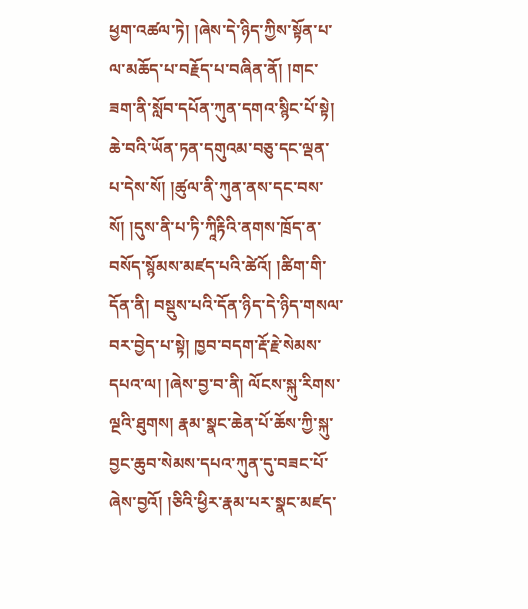ཕྱག་འཚལ་ཏེ། །ཞེས་དེ་ཉིད་ཀྱིས་སྟོན་པ་ལ་མཆོད་པ་བརྗོད་པ་བཞིན་ནོ། །གང་ཟག་ནི་སློབ་དཔོན་ཀུན་དགའ་སྙིང་པོ་སྟེ། ཆེ་བའི་ཡོན་ཏན་དགུའམ་བཅུ་དང་ལྡན་པ་དེས་སོ། །ཚུལ་ནི་ཀུན་ནས་དང་བས་སོ། །དུས་ནི་པ་ཏི་ཀཱིརྟིའི་ནགས་ཁྲོད་ན་བསོད་སྙོམས་མཛད་པའི་ཚེའོ། །ཚིག་གི་དོན་ནི། བསྡུས་པའི་དོན་ཉིད་དེ་ཉིད་གསལ་བར་བྱེད་པ་སྟེ། ཁྱབ་བདག་རྡོ་རྗེ་སེམས་དཔའ་ལ། །ཞེས་བྱ་བ་ནི། ལོངས་སྐུ་རིགས་ལྔའི་ཐུགས། རྣམ་སྣང་ཆེན་པོ་ཆོས་ཀྱི་སྐུ་བྱང་ཆུབ་སེམས་དཔའ་ཀུན་དུ་བཟང་པོ་ཞེས་བྱའོ། །ཅིའི་ཕྱིར་རྣམ་པར་སྣང་མཛད་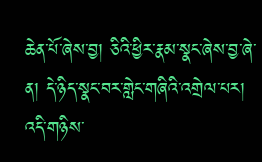ཆེན་པོ་ཞེས་བྱ། ཅིའི་ཕྱིར་རྣམ་སྣང་ཞེས་བྱ་ཞེ་ན། དེ་ཉིད་སྣང་བར་གླེང་གཞིའི་འགྲེལ་པར། འདི་གཉིས་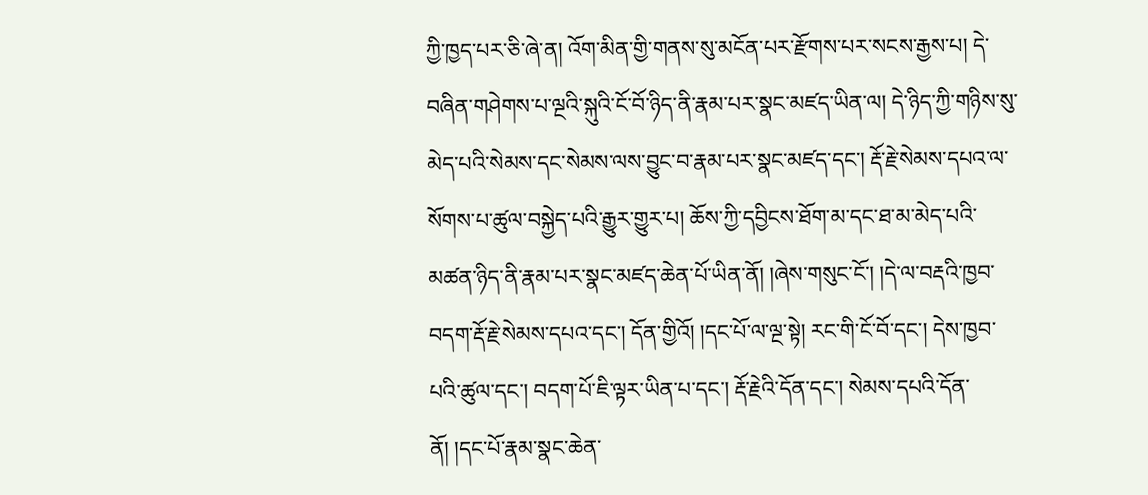ཀྱི་ཁྱད་པར་ཅི་ཞེ་ན། འོག་མིན་གྱི་གནས་སུ་མངོན་པར་རྫོགས་པར་སངས་རྒྱས་པ། དེ་བཞིན་གཤེགས་པ་ལྔའི་སྐུའི་ངོ་བོ་ཉིད་ནི་རྣམ་པར་སྣང་མཛད་ཡིན་ལ། དེ་ཉིད་ཀྱི་གཉིས་སུ་མེད་པའི་སེམས་དང་སེམས་ལས་བྱུང་བ་རྣམ་པར་སྣང་མཛད་དང་། རྡོ་རྗེ་སེམས་དཔའ་ལ་སོགས་པ་ཚུལ་བསྐྱེད་པའི་རྒྱུར་གྱུར་པ། ཆོས་ཀྱི་དབྱིངས་ཐོག་མ་དང་ཐ་མ་མེད་པའི་མཚན་ཉིད་ནི་རྣམ་པར་སྣང་མཛད་ཆེན་པོ་ཡིན་ནོ། །ཞེས་གསུང་ངོ་། །དེ་ལ་བརྡའི་ཁྱབ་བདག་རྡོ་རྗེ་སེམས་དཔའ་དང་། དོན་གྱིའོ། །དང་པོ་ལ་ལྔ་སྟེ། རང་གི་ངོ་བོ་དང་། དེས་ཁྱབ་པའི་ཚུལ་དང་། བདག་པོ་ཇི་ལྟར་ཡིན་པ་དང་། རྡོ་རྗེའི་དོན་དང་། སེམས་དཔའི་དོན་ནོ། །དང་པོ་རྣམ་སྣང་ཆེན་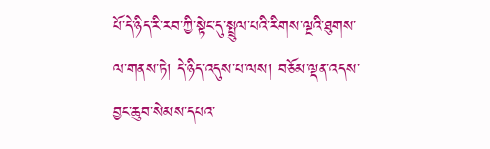པོ་དེ་ཉིད་རི་རབ་ཀྱི་སྟེང་དུ་སྤྲུལ་པའི་རིགས་ལྔའི་ཐུགས་ལ་གནས་ཏེ། དེ་ཉིད་འདུས་པ་ལས། བཅོམ་ལྡན་འདས་བྱང་ཆུབ་སེམས་དཔའ་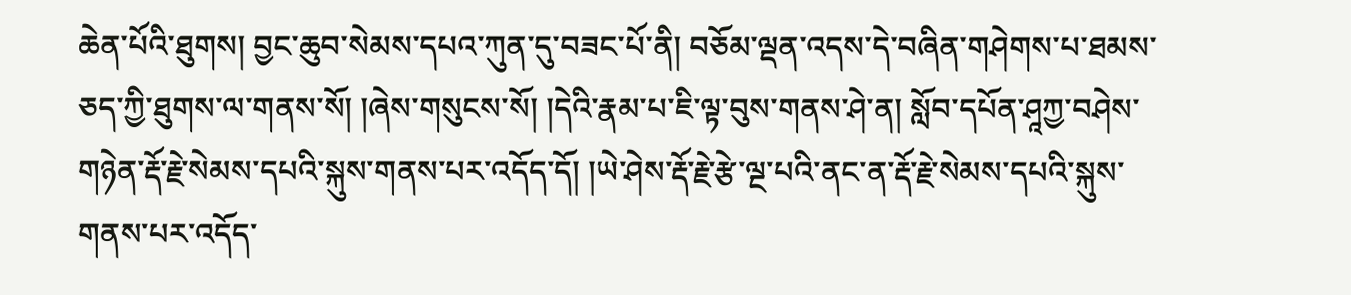ཆེན་པོའི་ཐུགས། བྱང་ཆུབ་སེམས་དཔའ་ཀུན་དུ་བཟང་པོ་ནི། བཅོམ་ལྡན་འདས་དེ་བཞིན་གཤེགས་པ་ཐམས་ཅད་ཀྱི་ཐུགས་ལ་གནས་སོ། །ཞེས་གསུངས་སོ། །དེའི་རྣམ་པ་ཇི་ལྟ་བུས་གནས་ཤེ་ན། སློབ་དཔོན་ཤཱཀྱ་བཤེས་གཉེན་རྡོ་རྗེ་སེམས་དཔའི་སྐུས་གནས་པར་འདོད་དོ། །ཡེ་ཤེས་རྡོ་རྗེ་རྩེ་ལྔ་པའི་ནང་ན་རྡོ་རྗེ་སེམས་དཔའི་སྐུས་གནས་པར་འདོད་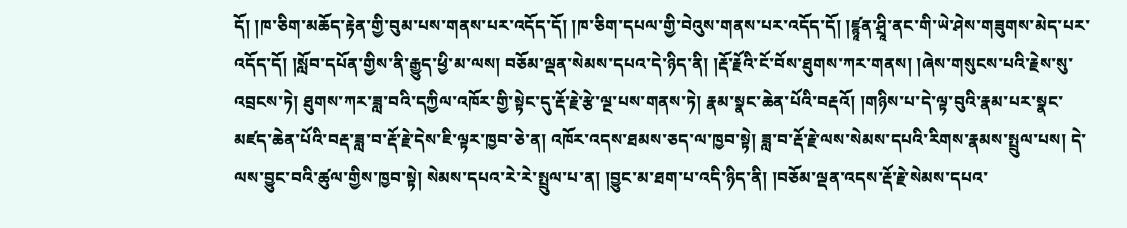དོ། །ཁ་ཅིག་མཆོད་རྟེན་གྱི་བུམ་པས་གནས་པར་འདོད་དོ། །ཁ་ཅིག་དཔལ་གྱི་བེའུས་གནས་པར་འདོད་དོ། །ཛྙཱན་ཤྲཱི་ནང་གི་ཡེ་ཤེས་གཟུགས་མེད་པར་འདོད་དོ། །སློབ་དཔོན་གྱིས་ནི་རྒྱུད་ཕྱི་མ་ལས། བཅོམ་ལྡན་སེམས་དཔའ་དེ་ཉིད་ནི། །རྡོ་རྗོའི་ངོ་བོས་ཐུགས་ཀར་གནས། །ཞེས་གསུངས་པའི་རྗེས་སུ་འབྲངས་ཏེ། ཐུགས་ཀར་ཟླ་བའི་དཀྱིལ་འཁོར་གྱི་སྟེང་དུ་རྡོ་རྗེ་རྩེ་ལྔ་པས་གནས་ཏེ། རྣམ་སྣང་ཆེན་པོའི་བརྡའོ། །གཉིས་པ་དེ་ལྟ་བུའི་རྣམ་པར་སྣང་མཛད་ཆེན་པོའི་བརྡ་ཟླ་བ་རྡོ་རྗེ་དེས་ཇི་ལྟར་ཁྱབ་ཅེ་ན། འཁོར་འདས་ཐམས་ཅད་ལ་ཁྱབ་སྟེ། ཟླ་བ་རྡོ་རྗེ་ལས་སེམས་དཔའི་རིགས་རྣམས་སྤྲུལ་པས། དེ་ལས་བྱུང་བའི་ཚུལ་གྱིས་ཁྱབ་སྟེ། སེམས་དཔའ་རེ་རེ་སྤྲུལ་པ་ན། །བྱུང་མ་ཐག་པ་འདི་ཉིད་ནི། །བཅོམ་ལྡན་འདས་རྡོ་རྗེ་སེམས་དཔའ་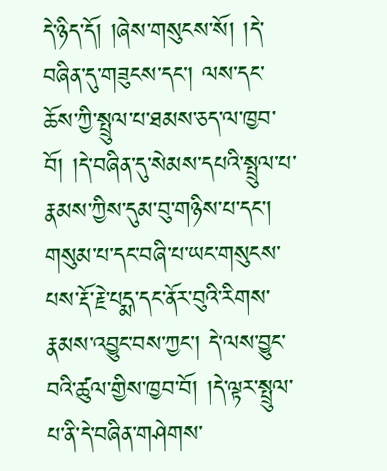དེ་ཉིད་དོ། །ཞེས་གསུངས་སོ། །དེ་བཞིན་དུ་གཟུངས་དང་། ལས་དང་ཆོས་ཀྱི་སྤྲུལ་པ་ཐམས་ཅད་ལ་ཁྱབ་བོ། །དེ་བཞིན་དུ་སེམས་དཔའི་སྤྲུལ་པ་རྣམས་ཀྱིས་དུམ་བུ་གཉིས་པ་དང་། གསུམ་པ་དང་བཞི་པ་ཡང་གསུངས་པས་རྡོ་རྗེ་པདྨ་དང་ནོར་བུའི་རིགས་རྣམས་འབྱུང་བས་ཀྱང་། དེ་ལས་བྱུང་བའི་ཚུལ་གྱིས་ཁྱབ་བོ། །དེ་ལྟར་སྤྲུལ་པ་ནི་དེ་བཞིན་གཤེགས་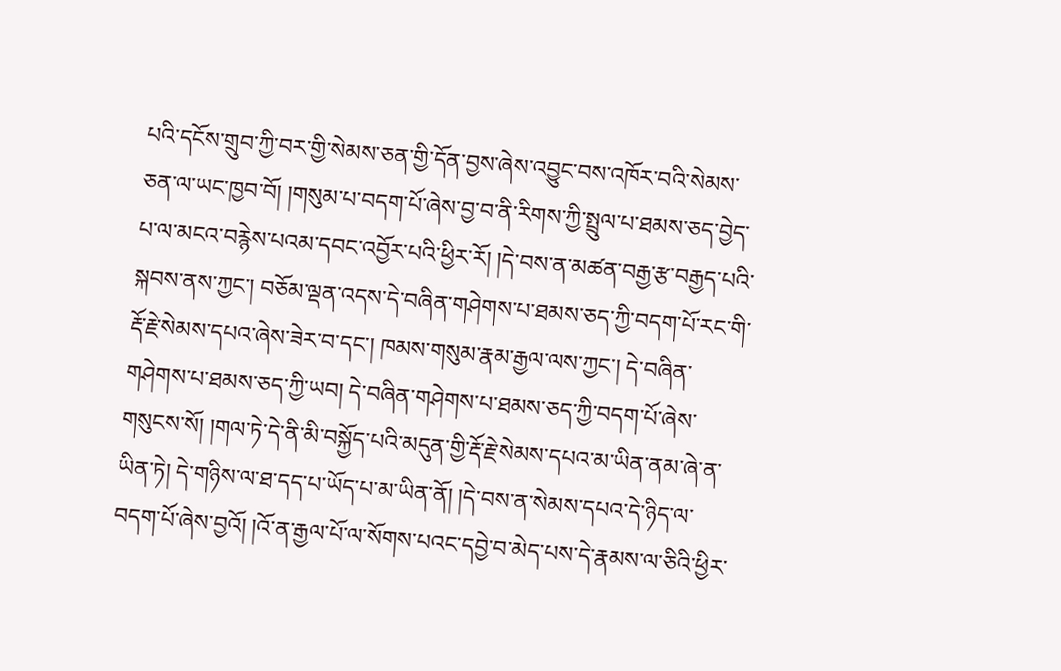པའི་དངོས་གྲུབ་ཀྱི་བར་གྱི་སེམས་ཅན་གྱི་དོན་བྱས་ཞེས་འབྱུང་བས་འཁོར་བའི་སེམས་ཅན་ལ་ཡང་ཁྱབ་བོ། །གསུམ་པ་བདག་པོ་ཞེས་བྱ་བ་ནི་རིགས་ཀྱི་སྤྲུལ་པ་ཐམས་ཅད་བྱེད་པ་ལ་མངའ་བརྙེས་པའམ་དབང་འབྱོར་པའི་ཕྱིར་རོ། །དེ་བས་ན་མཚན་བརྒྱ་རྩ་བརྒྱད་པའི་སྐབས་ནས་ཀྱང་། བཅོམ་ལྡན་འདས་དེ་བཞིན་གཤེགས་པ་ཐམས་ཅད་ཀྱི་བདག་པོ་རང་གི་རྡོ་རྗེ་སེམས་དཔའ་ཞེས་ཟེར་བ་དང་། ཁམས་གསུམ་རྣམ་རྒྱལ་ལས་ཀྱང་། དེ་བཞིན་གཤེགས་པ་ཐམས་ཅད་ཀྱི་ཡབ། དེ་བཞིན་གཤེགས་པ་ཐམས་ཅད་ཀྱི་བདག་པོ་ཞེས་གསུངས་སོ། །གལ་ཏེ་དེ་ནི་མི་བསྐྱོད་པའི་མདུན་གྱི་རྡོ་རྗེ་སེམས་དཔའ་མ་ཡིན་ནམ་ཞེ་ན་ཡིན་ཏེ། དེ་གཉིས་ལ་ཐ་དད་པ་ཡོད་པ་མ་ཡིན་ནོ། །དེ་བས་ན་སེམས་དཔའ་དེ་ཉིད་ལ་བདག་པོ་ཞེས་བྱའོ། །འོ་ན་རྒྱལ་པོ་ལ་སོགས་པའང་དབྱེ་བ་མེད་པས་དེ་རྣམས་ལ་ཅིའི་ཕྱིར་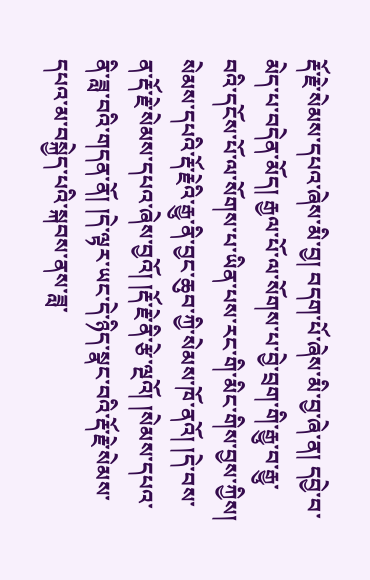རྡོ་རྗེ་སེམས་དཔའ་ཞེས་མི་བྱ། བདག་པོ་ཞེས་མི་བྱ་ཞེ་ན། དབྱེ་བ་མེད་པ་བདེན་མོད། རྒྱལ་པོ་ལ་སོགས་པ་བྱེ་བྲག་གི་རྒྱུ་བ་རྒྱུ་བའི་དངོས་པོ་ལ་སོགས་པ་ཡིན་པས་རང་གི་མིང་གིས་བྱས་ཀྱིས། སེམས་དཔའི་རྡོ་རྗེའི་རྒྱུ་ནི་བྱང་ཆུབ་ཀྱི་སེམས་ཁོ་ནའོ། །དེ་བས་ན་རྡོ་རྗེ་སེམས་དཔའ་ཞེས་བྱའོ། །རྡོ་རྗེ་ནི་རྩེ་ལྔའོ། །སེམས་དཔའ་ནི་ཟླ་བའི་གདན་ནོ། །དེ་ལྟར་ཡང་དེ་ཉིད་སྣང་བའི་རྡོ་རྗེ་སེམས་དཔའ་མ་བསྐྱེད་པའི་སྐབས་ནས་ཟླ་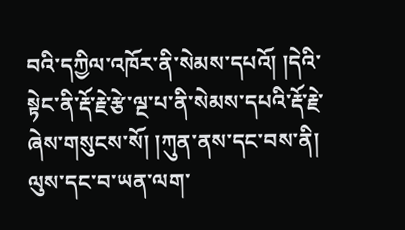བའི་དཀྱིལ་འཁོར་ནི་སེམས་དཔའོ། །དེའི་སྟེང་ནི་རྡོ་རྗེ་རྩེ་ལྔ་པ་ནི་སེམས་དཔའི་རྡོ་རྗེ་ཞེས་གསུངས་སོ། །ཀུན་ནས་དང་བས་ནི། ལུས་དང་བ་ཡན་ལག་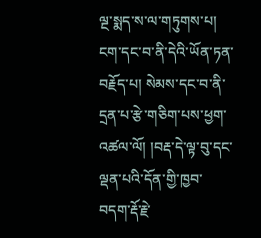ལྔ་སྨད་ས་ལ་གཏུགས་པ། ངག་དང་བ་ནི་དེའི་ཡོན་ཏན་བརྗོད་པ། སེམས་དང་བ་ནི་དྲན་པ་རྩེ་གཅིག་པས་ཕྱག་འཚལ་ལོ། །བརྡ་དེ་ལྟ་བུ་དང་ལྡན་པའི་དོན་གྱི་ཁྱབ་བདག་རྡོ་རྗེ་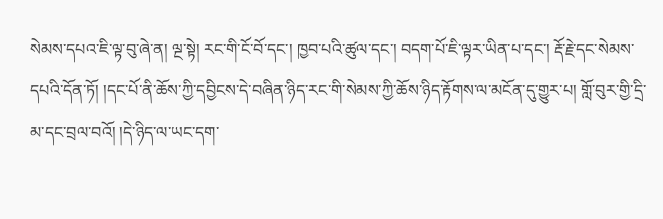སེམས་དཔའ་ཇི་ལྟ་བུ་ཞེ་ན། ལྔ་སྟེ། རང་གི་ངོ་བོ་དང་། ཁྱབ་པའི་ཚུལ་དང་། བདག་པོ་ཇི་ལྟར་ཡིན་པ་དང་། རྡོ་རྗེ་དང་སེམས་དཔའི་དོན་ཏོ། །དང་པོ་ནི་ཆོས་ཀྱི་དབྱིངས་དེ་བཞིན་ཉིད་རང་གི་སེམས་ཀྱི་ཆོས་ཉིད་རྟོགས་ལ་མངོན་དུ་གྱུར་པ། གློ་བུར་གྱི་དྲི་མ་དང་བྲལ་བའོ། །དེ་ཉིད་ལ་ཡང་དག་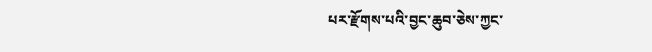པར་རྫོགས་པའི་བྱང་ཆུབ་ཅེས་ཀྱང་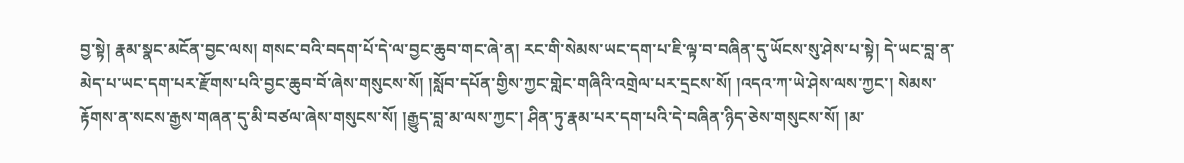བྱ་སྟེ། རྣམ་སྣང་མངོན་བྱང་ལས། གསང་བའི་བདག་པོ་དེ་ལ་བྱང་ཆུབ་གང་ཞེ་ན། རང་གི་སེམས་ཡང་དག་པ་ཇི་ལྟ་བ་བཞིན་དུ་ཡོངས་སུ་ཤེས་པ་སྟེ། དེ་ཡང་བླ་ན་མེད་པ་ཡང་དག་པར་རྫོགས་པའི་བྱང་ཆུབ་བོ་ཞེས་གསུངས་སོ། །སློབ་དཔོན་གྱིས་ཀྱང་གླེང་གཞིའི་འགྲེལ་པར་དྲངས་སོ། །འདའ་ཀ་ཡེ་ཤེས་ལས་ཀྱང་། སེམས་རྟོགས་ན་སངས་རྒྱས་གཞན་དུ་མི་བཙལ་ཞེས་གསུངས་སོ། །རྒྱུད་བླ་མ་ལས་ཀྱང་། ཤིན་ཏུ་རྣམ་པར་དག་པའི་དེ་བཞིན་ཉིད་ཅེས་གསུངས་སོ། །མ་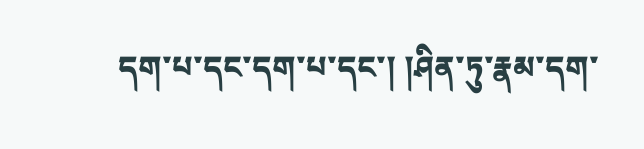དག་པ་དང་དག་པ་དང་། །ཤིན་ཏུ་རྣམ་དག་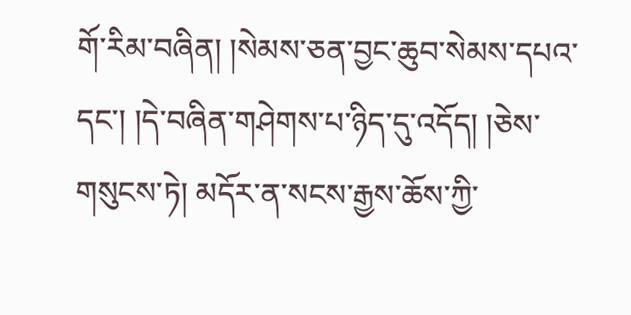གོ་རིམ་བཞིན། །སེམས་ཅན་བྱང་ཆུབ་སེམས་དཔའ་དང་། །དེ་བཞིན་གཤེགས་པ་ཉིད་དུ་འདོད། །ཅེས་གསུངས་ཏེ། མདོར་ན་སངས་རྒྱས་ཆོས་ཀྱི་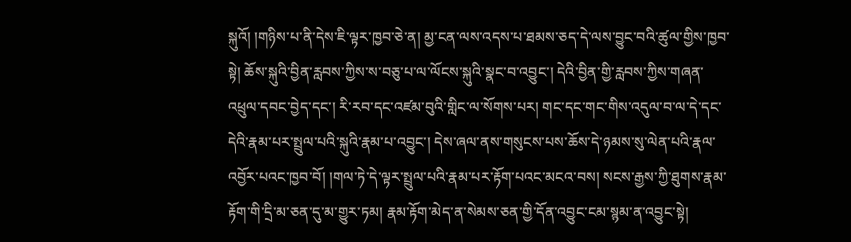སྐུའོ། །གཉིས་པ་ནི་དེས་ཇི་ལྟར་ཁྱབ་ཅེ་ན། མྱ་ངན་ལས་འདས་པ་ཐམས་ཅད་དེ་ལས་བྱུང་བའི་ཚུལ་གྱིས་ཁྱབ་སྟེ། ཆོས་སྐུའི་བྱིན་རླབས་ཀྱིས་ས་བཅུ་པ་ལ་ལོངས་སྐུའི་སྣང་བ་འབྱུང་། དེའི་བྱིན་གྱི་རླབས་ཀྱིས་གཞན་འཕྲུལ་དབང་བྱེད་དང་། རི་རབ་དང་འཛམ་བུའི་གླིང་ལ་སོགས་པར། གང་དང་གང་གིས་འདུལ་བ་ལ་དེ་དང་དེའི་རྣམ་པར་སྤྲུལ་པའི་སྐུའི་རྣམ་པ་འབྱུང་། དེས་ཞལ་ནས་གསུངས་པས་ཆོས་དེ་ཉམས་སུ་ལེན་པའི་རྣལ་འབྱོར་པའང་ཁྱབ་བོ། །གལ་ཏེ་དེ་ལྟར་སྤྲུལ་པའི་རྣམ་པར་རྟོག་པའང་མངའ་བས། སངས་རྒྱས་ཀྱི་ཐུགས་རྣམ་རྟོག་གི་དྲི་མ་ཅན་དུ་མ་གྱུར་ཏམ། རྣམ་རྟོག་མེད་ན་སེམས་ཅན་གྱི་དོན་འབྱུང་ངམ་སྙམ་ན་འབྱུང་སྟེ།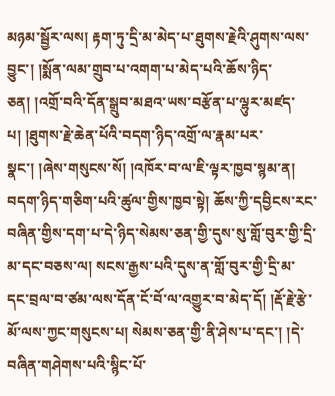མཉམ་སྦྱོར་ལས། རྟག་ཏུ་དྲི་མ་མེད་པ་ཐུགས་རྗེའི་ཤུགས་ལས་བྱུང་། །སྨོན་ལམ་གྲུབ་པ་འགག་པ་མེད་པའི་ཆོས་ཉིད་ཅན། །འགྲོ་བའི་དོན་སྒྲུབ་མཐའ་ཡས་བརྩོན་པ་ལྷུར་མཛད་པ། །ཐུགས་རྗེ་ཆེན་པོའི་བདག་ཉིད་འགྲོ་ལ་རྣམ་པར་སྣང་། །ཞེས་གསུངས་སོ། །འཁོར་བ་ལ་ཇི་ལྟར་ཁྱབ་སྙམ་ན། བདག་ཉིད་གཅིག་པའི་ཚུལ་གྱིས་ཁྱབ་སྟེ། ཆོས་ཀྱི་དབྱིངས་རང་བཞིན་གྱིས་དག་པ་དེ་ཉིད་སེམས་ཅན་གྱི་དུས་སུ་གློ་བུར་གྱི་དྲི་མ་དང་བཅས་ལ། སངས་རྒྱས་པའི་དུས་ན་གློ་བུར་གྱི་དྲི་མ་དང་བྲལ་བ་ཙམ་ལས་དོན་ངོ་བོ་ལ་འགྱུར་བ་མེད་དོ། །རྡོ་རྗེ་རྩེ་མོ་ལས་ཀྱང་གསུངས་པ། སེམས་ཅན་གྱི་ནི་ཤེས་པ་དང་། །དེ་བཞིན་གཤེགས་པའི་སྙིང་པོ་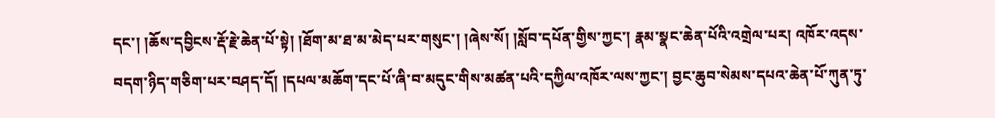དང་། །ཆོས་དབྱིངས་རྡོ་རྗེ་ཆེན་པོ་སྟེ། །ཐོག་མ་ཐ་མ་མེད་པར་གསུང་། །ཞེས་སོ། །སློབ་དཔོན་གྱིས་ཀྱང་། རྣམ་སྣང་ཆེན་པོའི་འགྲེལ་པར། འཁོར་འདས་བདག་ཉིད་གཅིག་པར་བཤད་དོ། །དཔལ་མཆོག་དང་པོ་ཞི་བ་མདུང་གིས་མཚན་པའི་དཀྱིལ་འཁོར་ལས་ཀྱང་། བྱང་ཆུབ་སེམས་དཔའ་ཆེན་པོ་ཀུན་ཏུ་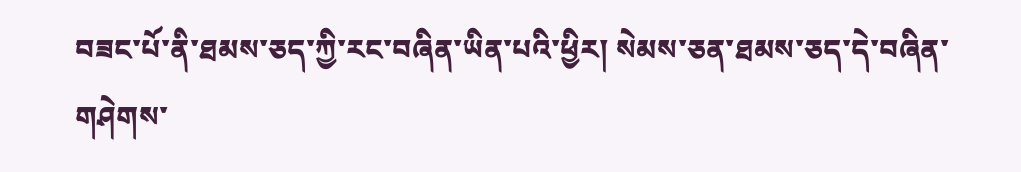བཟང་པོ་ནི་ཐམས་ཅད་ཀྱི་རང་བཞིན་ཡིན་པའི་ཕྱིར། སེམས་ཅན་ཐམས་ཅད་དེ་བཞིན་གཤེགས་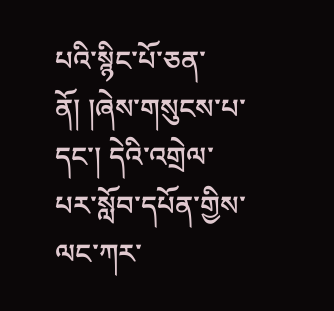པའི་སྙིང་པོ་ཅན་ནོ། །ཞེས་གསུངས་པ་དང་། དེའི་འགྲེལ་པར་སློབ་དཔོན་གྱིས་ལང་ཀར་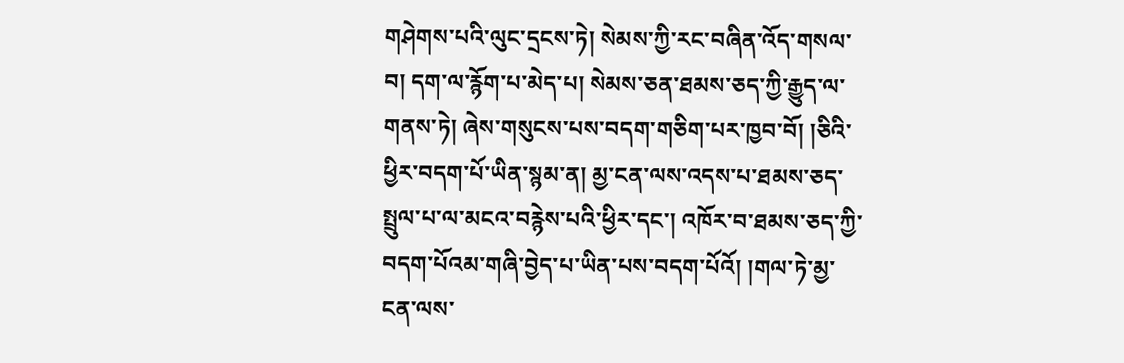གཤེགས་པའི་ལུང་དྲངས་ཏེ། སེམས་ཀྱི་རང་བཞིན་འོད་གསལ་བ། དག་ལ་རྙོག་པ་མེད་པ། སེམས་ཅན་ཐམས་ཅད་ཀྱི་རྒྱུད་ལ་གནས་ཏེ། ཞེས་གསུངས་པས་བདག་གཅིག་པར་ཁྱབ་བོ། །ཅིའི་ཕྱིར་བདག་པོ་ཡིན་སྙམ་ན། མྱ་ངན་ལས་འདས་པ་ཐམས་ཅད་སྤྲུལ་པ་ལ་མངའ་བརྙེས་པའི་ཕྱིར་དང་། འཁོར་བ་ཐམས་ཅད་ཀྱི་བདག་པོའམ་གཞི་བྱེད་པ་ཡིན་པས་བདག་པོའོ། །གལ་ཏེ་མྱ་ངན་ལས་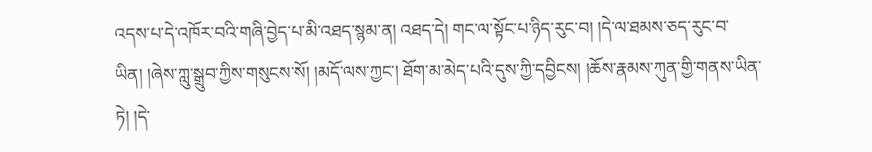འདས་པ་དེ་འཁོར་བའི་གཞི་བྱེད་པ་མི་འཐད་སྙམ་ན། འཐད་དེ། གང་ལ་སྟོང་པ་ཉིད་རུང་བ། །དེ་ལ་ཐམས་ཅད་རུང་བ་ཡིན། །ཞེས་ཀླུ་སྒྲུབ་ཀྱིས་གསུངས་སོ། །མདོ་ལས་ཀྱང་། ཐོག་མ་མེད་པའི་དུས་ཀྱི་དབྱིངས། །ཆོས་རྣམས་ཀུན་གྱི་གནས་ཡིན་ཏེ། །དེ་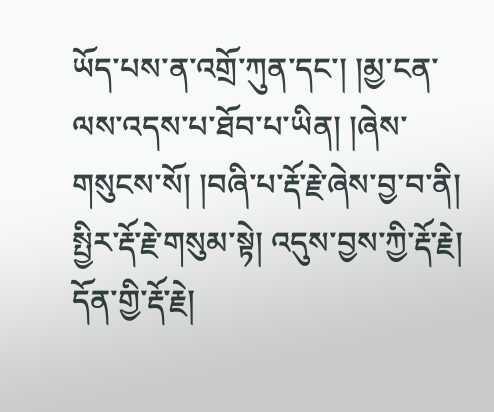ཡོད་པས་ན་འགྲོ་ཀུན་དང་། །མྱ་ངན་ལས་འདས་པ་ཐོབ་པ་ཡིན། །ཞེས་གསུངས་སོ། །བཞི་པ་རྡོ་རྗེ་ཞེས་བྱ་བ་ནི། སྤྱིར་རྡོ་རྗེ་གསུམ་སྟེ། འདུས་བྱས་ཀྱི་རྡོ་རྗེ། དོན་གྱི་རྡོ་རྗེ།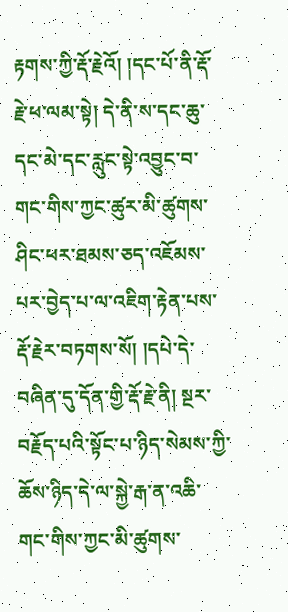རྟགས་ཀྱི་རྡོ་རྗེའོ། །དང་པོ་ནི་རྡོ་རྗེ་ཕ་ལམ་སྟེ། དེ་ནི་ས་དང་ཆུ་དང་མེ་དང་རླུང་སྟེ་འབྱུང་བ་གང་གིས་ཀྱང་ཚུར་མི་ཚུགས་ཤིང་ཕར་ཐམས་ཅད་འཇོམས་པར་བྱེད་པ་ལ་འཇིག་རྟེན་པས་རྡོ་རྗེར་བཏགས་སོ། །དཔེ་དེ་བཞིན་དུ་དོན་གྱི་རྡོ་རྗེ་ནི། སྔར་བརྗོད་པའི་སྟོང་པ་ཉིད་སེམས་ཀྱི་ཆོས་ཉིད་དེ་ལ་སྐྱེ་རྒ་ན་འཆི་གང་གིས་ཀྱང་མི་ཚུགས་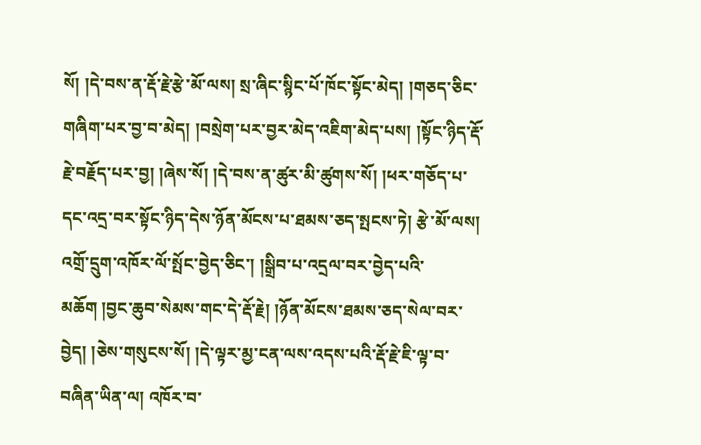སོ། །དེ་བས་ན་རྡོ་རྗེ་རྩེ་མོ་ལས། སྲ་ཞིང་སྙིང་པོ་ཁོང་སྟོང་མེད། །གཅད་ཅིང་གཞིག་པར་བྱ་བ་མེད། །བསྲེག་པར་བྱར་མེད་འཇིག་མེད་པས། །སྟོང་ཉིད་རྡོ་རྗེ་བརྗོད་པར་བྱ། །ཞེས་སོ། །དེ་བས་ན་ཚུར་མི་ཚུགས་སོ། །ཕར་གཅོད་པ་དང་འདྲ་བར་སྟོང་ཉིད་དེས་ཉོན་མོངས་པ་ཐམས་ཅད་སྤངས་ཏེ། རྩེ་མོ་ལས། འགྲོ་དྲུག་འཁོར་ལོ་སྤོང་བྱེད་ཅིང་། །སྒྲིབ་པ་འདྲལ་བར་བྱེད་པའི་མཆོག །བྱང་ཆུབ་སེམས་གང་དེ་རྡོ་རྗེ། །ཉོན་མོངས་ཐམས་ཅད་སེལ་བར་བྱེད། །ཅེས་གསུངས་སོ། །དེ་ལྟར་མྱ་ངན་ལས་འདས་པའི་རྡོ་རྗེ་ཇི་ལྟ་བ་བཞིན་ཡིན་ལ། འཁོར་བ་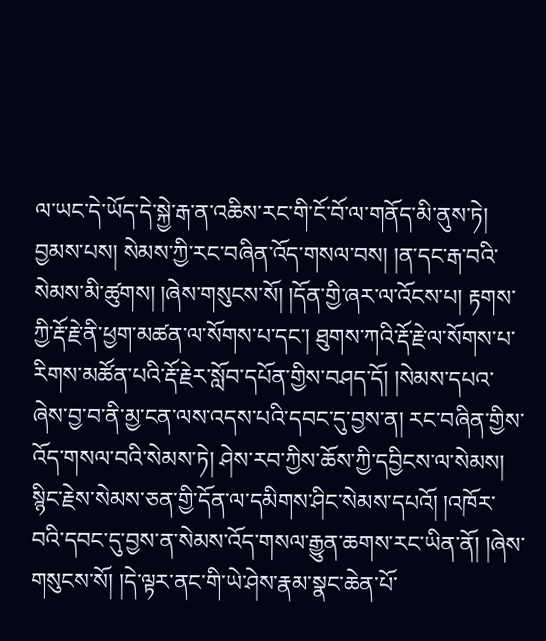ལ་ཡང་དེ་ཡོད་དེ་སྐྱེ་རྒ་ན་འཆིས་རང་གི་ངོ་བོ་ལ་གནོད་མི་ནུས་ཏེ། བྱམས་པས། སེམས་ཀྱི་རང་བཞིན་འོད་གསལ་བས། །ན་དང་རྒ་བའི་སེམས་མི་ཚུགས། །ཞེས་གསུངས་སོ། །དོན་གྱི་ཞར་ལ་འོངས་པ། རྟགས་ཀྱི་རྡོ་རྗེ་ནི་ཕྱག་མཚན་ལ་སོགས་པ་དང་། ཐུགས་ཀའི་རྡོ་རྗེ་ལ་སོགས་པ་རིགས་མཚོན་པའི་རྡོ་རྗེར་སློབ་དཔོན་གྱིས་བཤད་དོ། །སེམས་དཔའ་ཞེས་བྱ་བ་ནི་མྱ་ངན་ལས་འདས་པའི་དབང་དུ་བྱས་ན། རང་བཞིན་གྱིས་འོད་གསལ་བའི་སེམས་ཏེ། ཤེས་རབ་ཀྱིས་ཆོས་ཀྱི་དབྱིངས་ལ་སེམས། སྙིང་རྗེས་སེམས་ཅན་གྱི་དོན་ལ་དམིགས་ཤིང་སེམས་དཔའོ། །འཁོར་བའི་དབང་དུ་བྱས་ན་སེམས་འོད་གསལ་རྒྱུན་ཆགས་རང་ཡིན་ནོ། །ཞེས་གསུངས་སོ། །དེ་ལྟར་ནང་གི་ཡེ་ཤེས་རྣམ་སྣང་ཆེན་པོ་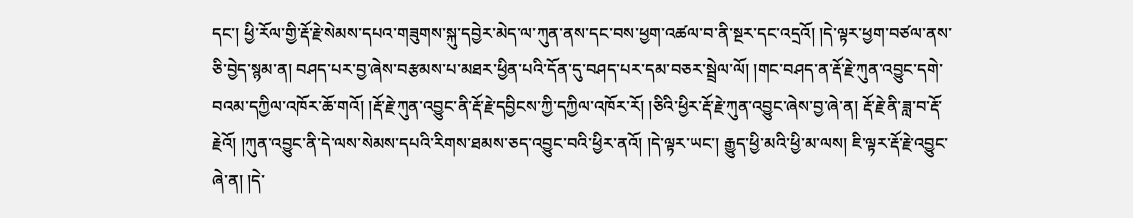དང་། ཕྱི་རོལ་གྱི་རྡོ་རྗེ་སེམས་དཔའ་གཟུགས་སྐུ་དབྱེར་མེད་ལ་ཀུན་ནས་དང་བས་ཕྱག་འཚལ་བ་ནི་སྔར་དང་འདྲའོ། །དེ་ལྟར་ཕྱག་བཙལ་ནས་ཅི་བྱེད་སྙམ་ན། བཤད་པར་བྱ་ཞེས་བརྩམས་པ་མཐར་ཕྱིན་པའི་དོན་དུ་བཤད་པར་དམ་བཅར་སྦྲེལ་ལོ། །གང་བཤད་ན་རྡོ་རྗེ་ཀུན་འབྱུང་དགེ་བའམ་དཀྱིལ་འཁོར་ཆོ་གའོ། །རྡོ་རྗེ་ཀུན་འབྱུང་ནི་རྡོ་རྗེ་དབྱིངས་ཀྱི་དཀྱིལ་འཁོར་རོ། །ཅིའི་ཕྱིར་རྡོ་རྗེ་ཀུན་འབྱུང་ཞེས་བྱ་ཞེ་ན། རྡོ་རྗེ་ནི་ཟླ་བ་རྡོ་རྗེའོ། །ཀུན་འབྱུང་ནི་དེ་ལས་སེམས་དཔའི་རིགས་ཐམས་ཅད་འབྱུང་བའི་ཕྱིར་ནའོ། །དེ་ལྟར་ཡང་། རྒྱུད་ཕྱི་མའི་ཕྱི་མ་ལས། ཇི་ལྟར་རྡོ་རྗེ་འབྱུང་ཞེ་ན། །དེ་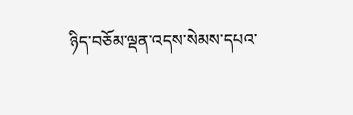ཉིད་བཅོམ་ལྡན་འདས་སེམས་དཔའ་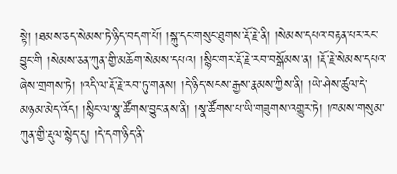སྟེ། །ཐམས་ཅད་སེམས་ཏེ་ཉིད་བདག་པོ། །སྐུ་དང་གསུང་ཐུགས་རྡོ་རྗེ་ནི། །སེམས་དཔའ་བརྟན་པར་རང་བྱུང་གི །སེམས་ཅན་ཀུན་གྱི་མཆོག་སེམས་དཔའ། །སྙིང་གར་རྡོ་རྗེ་རབ་བསྒོམས་ན། །རྡོ་རྗེ་སེམས་དཔའ་ཞེས་གྲགས་ཏེ། །འདི་ལ་རྡོ་རྗེ་རབ་ཏུ་གནས། །དེ་ཉིད་སངས་རྒྱས་རྣམས་ཀྱིས་ནི། །ཡེ་ཤེས་ཚུལ་དེ་མཉམ་མེད་འོད། །སྙིང་ལ་སྣ་ཚོགས་བྱུང་ནས་ནི། །སྣ་ཚོགས་པ་ཡི་གཟུགས་འགྱུར་ཏེ། །ཁམས་གསུམ་ཀུན་གྱི་རྡུལ་སྙེད་དུ། །དེ་དག་ཉིད་ནི་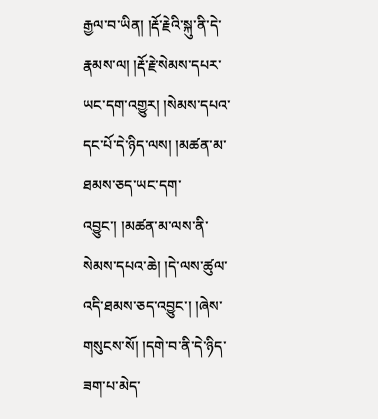རྒྱལ་བ་ཡིན། །རྡོ་རྗེའི་སྐུ་ནི་དེ་རྣམས་ལ། །རྡོ་རྗེ་སེམས་དཔར་ཡང་དག་འགྱུར། །སེམས་དཔའ་དང་པོ་དེ་ཉིད་ལས། །མཚན་མ་ཐམས་ཅད་ཡང་དག་འབྱུང་། །མཚན་མ་ལས་ནི་སེམས་དཔའ་ཆེ། །དེ་ལས་ཚུལ་འདི་ཐམས་ཅད་འབྱུང་། །ཞེས་གསུངས་སོ། །དགེ་བ་ནི་དེ་ཉིད་ཟག་པ་མེད་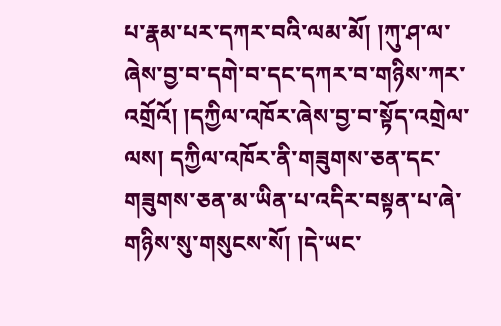པ་རྣམ་པར་དཀར་བའི་ལམ་མོ། །ཀུ་ཤ་ལ་ཞེས་བྱ་བ་དགེ་བ་དང་དཀར་བ་གཉིས་ཀར་འགྲོའོ། །དཀྱིལ་འཁོར་ཞེས་བྱ་བ་སྟོད་འགྲེལ་ལས། དཀྱིལ་འཁོར་ནི་གཟུགས་ཅན་དང་གཟུགས་ཅན་མ་ཡིན་པ་འདིར་བསྟན་པ་ཞེ་གཉིས་སུ་གསུངས་སོ། །དེ་ཡང་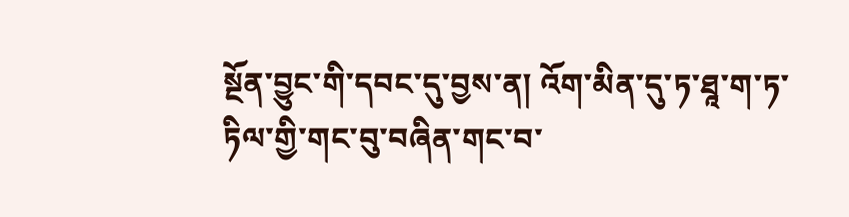སྔོན་བྱུང་གི་དབང་དུ་བྱས་ན། འོག་མིན་དུ་ཏ་ཐཱ་ག་ཏ་ཏིལ་གྱི་གང་བུ་བཞིན་གང་བ་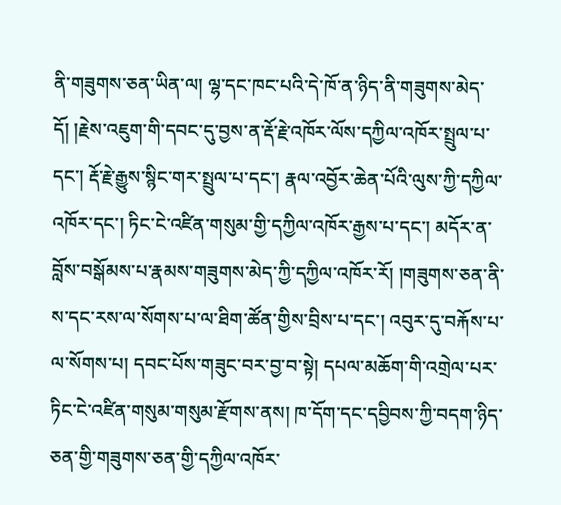ནི་གཟུགས་ཅན་ཡིན་ལ། ལྷ་དང་ཁང་པའི་དེ་ཁོ་ན་ཉིད་ནི་གཟུགས་མེད་དོ། །རྗེས་འཇུག་གི་དབང་དུ་བྱས་ན་རྡོ་རྗེ་འཁོར་ལོས་དཀྱིལ་འཁོར་སྤྲུལ་པ་དང་། རྡོ་རྗེ་རྒྱུས་སྙིང་གར་སྤྲུལ་པ་དང་། རྣལ་འབྱོར་ཆེན་པོའི་ལུས་ཀྱི་དཀྱིལ་འཁོར་དང་། ཏིང་ངེ་འཛིན་གསུམ་གྱི་དཀྱིལ་འཁོར་རྒྱས་པ་དང་། མདོར་ན་བློས་བསྒོམས་པ་རྣམས་གཟུགས་མེད་ཀྱི་དཀྱིལ་འཁོར་རོ། །གཟུགས་ཅན་ནི་ས་དང་རས་ལ་སོགས་པ་ལ་ཐིག་ཚོན་གྱིས་བྲིས་པ་དང་། འབུར་དུ་བརྐོས་པ་ལ་སོགས་པ། དབང་པོས་གཟུང་བར་བྱ་བ་སྟེ། དཔལ་མཆོག་གི་འགྲེལ་པར་ཏིང་ངེ་འཛིན་གསུམ་གསུམ་རྫོགས་ནས། ཁ་དོག་དང་དབྱིབས་ཀྱི་བདག་ཉིད་ཅན་གྱི་གཟུགས་ཅན་གྱི་དཀྱིལ་འཁོར་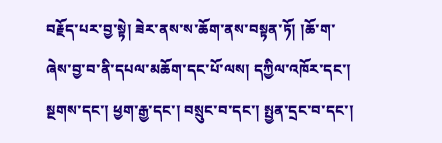བརྗོད་པར་བྱ་སྟེ། ཟེར་ནས་ས་ཆོག་ནས་བསྟན་ཏོ། །ཆོ་ག་ཞེས་བྱ་བ་ནི་དཔལ་མཆོག་དང་པོ་ལས། དཀྱིལ་འཁོར་དང་། སྔགས་དང་། ཕྱག་རྒྱ་དང་། བསྲུང་བ་དང་། སྤྱན་དྲང་བ་དང་།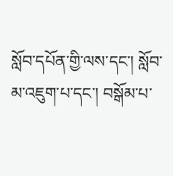སློབ་དཔོན་གྱི་ལས་དང་། སློབ་མ་འཇུག་པ་དང་། བསྒོམ་པ་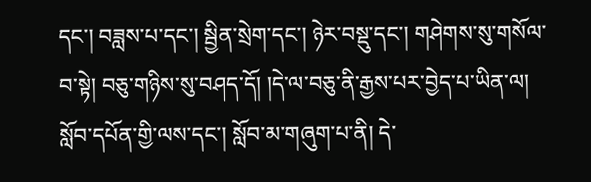དང་། བཟླས་པ་དང་། སྦྱིན་སྲེག་དང་། ཉེར་བསྡུ་དང་། གཤེགས་སུ་གསོལ་བ་སྟེ། བཅུ་གཉིས་སུ་བཤད་དོ། །དེ་ལ་བཅུ་ནི་རྒྱས་པར་བྱེད་པ་ཡིན་ལ། སློབ་དཔོན་གྱི་ལས་དང་། སློབ་མ་གཞུག་པ་ནི། དེ་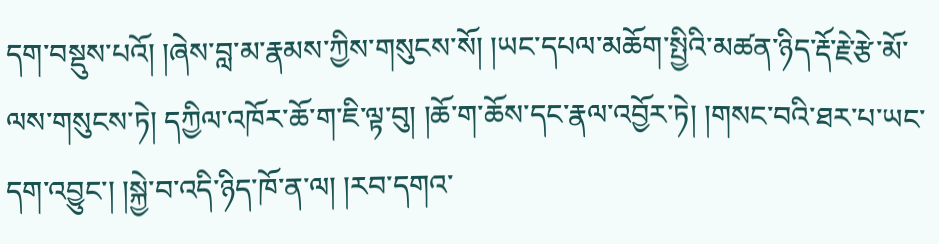དག་བསྡུས་པའོ། །ཞེས་བླ་མ་རྣམས་ཀྱིས་གསུངས་སོ། །ཡང་དཔལ་མཆོག་སྤྱིའི་མཚན་ཉིད་རྡོ་རྗེ་རྩེ་མོ་ལས་གསུངས་ཏེ། དཀྱིལ་འཁོར་ཆོ་ག་ཇི་ལྟ་བུ། །ཆོ་ག་ཆོས་དང་རྣལ་འབྱོར་ཏེ། །གསང་བའི་ཐར་པ་ཡང་དག་འབྱུང་། །སྐྱེ་བ་འདི་ཉིད་ཁོ་ན་ལ། །རབ་དགའ་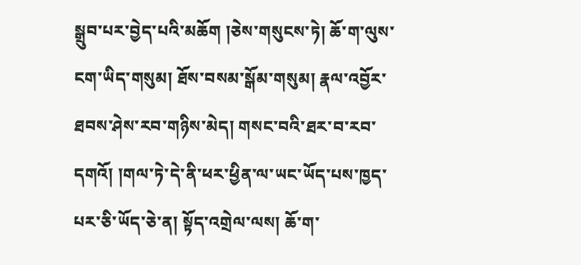སྒྲུབ་པར་བྱེད་པའི་མཆོག །ཅེས་གསུངས་ཏེ། ཆོ་ག་ལུས་ངག་ཡིད་གསུམ། ཐོས་བསམ་སྒོམ་གསུམ། རྣལ་འབྱོར་ཐབས་ཤེས་རབ་གཉིས་མེད། གསང་བའི་ཐར་བ་རབ་དགའོ། །གལ་ཏེ་དེ་ནི་ཕར་ཕྱིན་ལ་ཡང་ཡོད་པས་ཁྱད་པར་ཅི་ཡོད་ཅེ་ན། སྟོད་འགྲེལ་ལས། ཆོ་ག་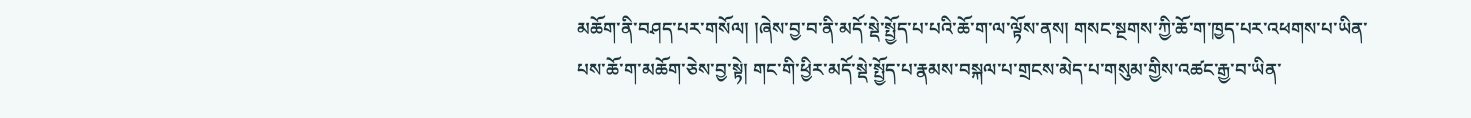མཆོག་ནི་བཤད་པར་གསོལ། །ཞེས་བྱ་བ་ནི་མདོ་སྡེ་སྤྱོད་པ་པའི་ཆོ་ག་ལ་ལྟོས་ནས། གསང་སྔགས་ཀྱི་ཆོ་ག་ཁྱད་པར་འཕགས་པ་ཡིན་པས་ཆོ་ག་མཆོག་ཅེས་བྱ་སྟེ། གང་གི་ཕྱིར་མདོ་སྡེ་སྤྱོད་པ་རྣམས་བསྐལ་པ་གྲངས་མེད་པ་གསུམ་གྱིས་འཚང་རྒྱ་བ་ཡིན་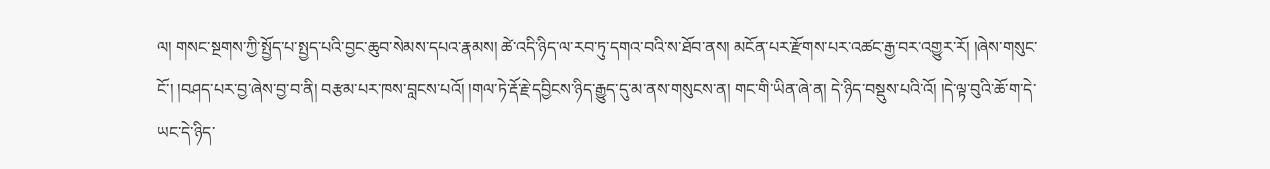ལ། གསང་སྔགས་ཀྱི་སྤྱོད་པ་སྤྱད་པའི་བྱང་ཆུབ་སེམས་དཔའ་རྣམས། ཚེ་འདི་ཉིད་ལ་རབ་ཏུ་དགའ་བའི་ས་ཐོབ་ནས། མངོན་པར་རྫོགས་པར་འཚང་རྒྱ་བར་འགྱུར་རོ། །ཞེས་གསུང་ངོ་། །བཤད་པར་བྱ་ཞེས་བྱ་བ་ནི། བརྩམ་པར་ཁས་བླངས་པའོ། །གལ་ཏེ་རྡོ་རྗེ་དབྱིངས་ཉིད་རྒྱུད་དུ་མ་ནས་གསུངས་ན། གང་གི་ཡིན་ཞེ་ན། དེ་ཉིད་བསྡུས་པའི་འོ། །དེ་ལྟ་བུའི་ཆོ་ག་དེ་ཡང་དེ་ཉིད་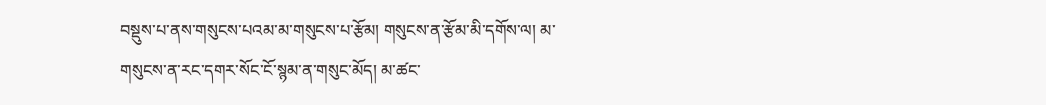བསྡུས་པ་ནས་གསུངས་པའམ་མ་གསུངས་པ་རྩོམ། གསུངས་ན་རྩོམ་མི་དགོས་ལ། མ་གསུངས་ན་རང་དགར་སོང་ངོ་སྙམ་ན་གསུང་མོད། མ་ཚང་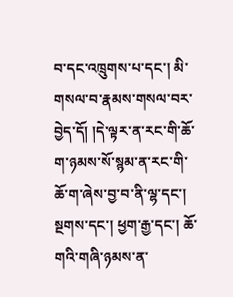བ་དང་འཁྲུགས་པ་དང་། མི་གསལ་བ་རྣམས་གསལ་བར་བྱེད་དོ། །དེ་ལྟར་ན་རང་གི་ཆོ་ག་ཉམས་སོ་སྙམ་ན་རང་གི་ཆོ་ག་ཞེས་བྱ་བ་ནི་ལྷ་དང་། སྔགས་དང་། ཕྱག་རྒྱ་དང་། ཆོ་གའི་གཞི་ཉམས་ན་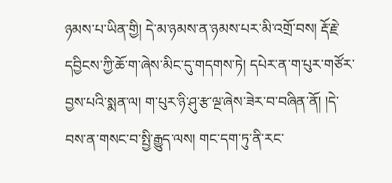ཉམས་པ་ཡིན་གྱི། དེ་མ་ཉམས་ན་ཉམས་པར་མི་འགྲོ་བས། རྡོ་རྗེ་དབྱིངས་ཀྱི་ཆོ་ག་ཞེས་མིང་དུ་གདགས་ཏེ། དཔེར་ན་ག་པུར་གཙོར་བྱས་པའི་སྨན་ལ། ག་པུར་ཉི་ཤུ་རྩ་ལྔ་ཞེས་ཟེར་བ་བཞིན་ནོ། །དེ་བས་ན་གསང་བ་སྤྱི་རྒྱུད་ལས། གང་དག་ཏུ་ནི་རང་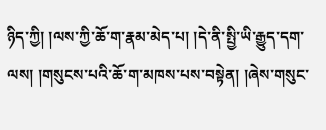ཉིད་ཀྱི། །ལས་ཀྱི་ཆོ་ག་རྣམ་མེད་པ། །དེ་ནི་སྤྱི་ཡི་རྒྱུད་དག་ལས། །གསུངས་པའི་ཆོ་ག་མཁས་པས་བསྟེན། །ཞེས་གསུང་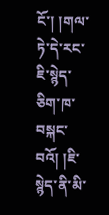ངོ་། །གལ་ཏེ་དེ་རང་ཇི་སྙེད་ཅིག་ཁ་བསྐང་བའོ། །ཇི་སྙེད་ནི་མི་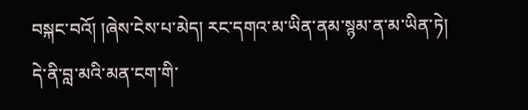བསྐང་བའོ། །ཞེས་ངེས་པ་མེད། རང་དགའ་མ་ཡིན་ནམ་སྙམ་ན་མ་ཡིན་ཏེ། དེ་ནི་བླ་མའི་མན་ངག་གི་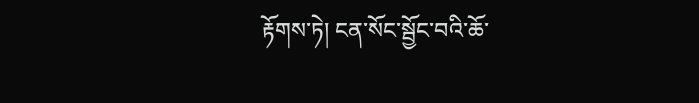རྟོགས་ཏེ། ངན་སོང་སྦྱོང་བའི་ཆོ་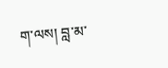ག་ལས། བླ་མ་